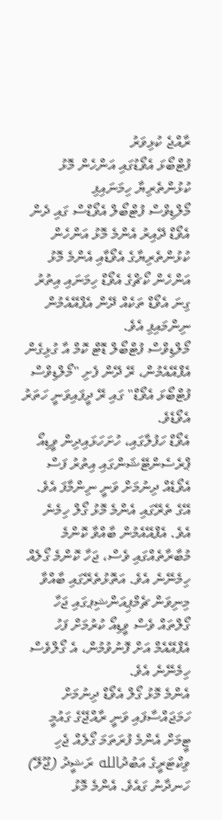ރާއްޖެ ކުޅިވަރު
ފުޓްބޯޅަ އެވޯޑުގައި އަންހެން މޮޅު ކުޅުންތެރިޔާ ހިމަނައިފި
މޯލްޑިވްސް ފުޓްބޯލް އެވޯޑްސް ގައި ދެން އެވޯޑް ދޭއިރު އެންމެ މޮޅު އަންހެން ކުޅުންތެރިޔާގެ އެވޯޑާއި އެންމެ މޮޅު އަންހެން ކޯޗްގެ އެވޯޑް ހިމަނައި އިތުރު ގިނަ އެވޯޑް ތަކެއް ދޭން އެފްއޭއެމުން ނިންމައިފި އެވެ.
މޯލްޑިވްސް ފުޓްބޯލް ޑޮޓް ކޮމް އާ ގުޅިގެން އެފްއޭއެމުން، ރޭ ދޭން ފެށި "މޯލްޑިވްސް ފުޓްބޯޅަ އެވޯޑް" ގައި ރޭ ދީފައިވަނީ ހަތަރު އެވޯޑެވެ.
އެވޯޑް ހަފުލާގައި، ހުށަހަޅައިދިން ވީޑިއޯ ޕްރެސެންޓޭޝަންގައި އިތުރު ފަސް އެވޯޑެއް ދިނުމަށް ވަނީ ނިންމާފަ އެވެ.
އޭގެ ތެރޭގައި އެންމެ މޮޅު ގޯލް ހިމެނެ އެވެ. އެފްއޭއެމުން ބާއްވާ ކޮންމެ މުބާރާތެއްގައި ވެސް، ޖަހާ ކޮންމެ ގޯލެއް ހިމެނޭނެ އެވެ. އަތޮޅުތެރޭގައި ބާއްވާ މިނިވަން ޗެމްޕިއަންޝިޕގައި ޖަހާ ގޯލްތައް ވެސް ވީޑިއޯ ކުރުމަށް ފަހު އެފްއޭއެމް އަށް ފޮނުވުމުން، އެ ގޯލްވެސް ހިމެނޭނެ އެވެ.
އެންމެ މޮޅު ގޯލް އެވޯޑް ދިނުމަށް ހަމަޖައްސާފައި ވަނީ ރާއްޖޭގެ ގައުމީ ޓީމަށް އެންމެ ފުރަތަމަ ގޯލެއް ޖެހި ވިކްޓަރީގެ އަބުދުالله ރަޝީދު (ޖޫލޭ) ހަނދާނު ގައެވެ. އެންމެ މޮޅު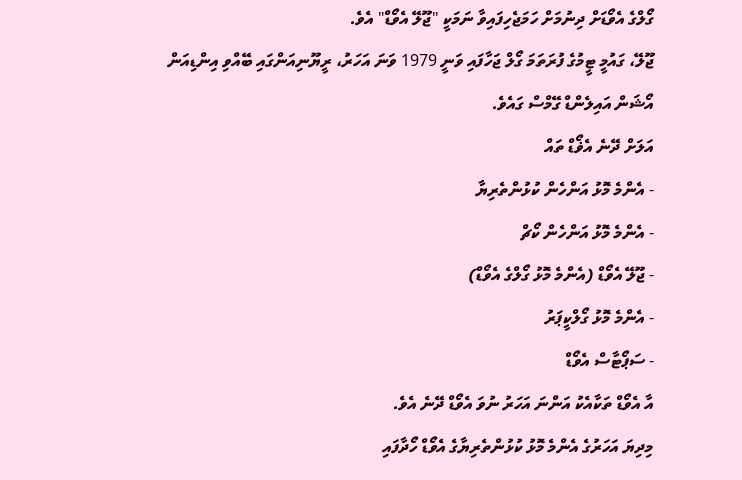ގޯލްގެ އެވޯޑަށް ދިނުމަށް ހަމަޖެހިފައިވާ ނަމަކީ "ޖޫލޭ އެވޯޑް" އެވެ.
ޖޫލޭ، ގައުމީ ޓީމުގެ ފުރަތަމަ ގޯލް ޖަހާފައި ވަނީ 1979 ވަނަ އަހަރު، ރީޔޫނިއަންގައި ބޭއްވި އިންޑިއަން އޯޝަން އައިލެންޑް ގޭމްސް ގައެވެ.
އަލަށް ދޭނެ އެޥޯޑް ތައް
- އެންމެ މޮޅު އަންހެން ކުޅުންތެރިޔާ
- އެންމެ މޮޅު އަންހެން ކޯޗް
- ޖޫލޭ އެވޯޑް (އެންމެ މޮޅު ގޯލްގެ އެވޯޑް)
- އެންމެ މޮޅު ގޯލްކީޕަރު
- ސަޕޯޓާސް އެވޯޑް
އާ އެވޯޑް ތަކާއެކު އަންނަ އަހަރު ނުވަ އެވޯޑް ދޭނެ އެވެ.
މިދިޔަ އަހަރުގެ އެންމެ މޮޅު ކުޅުންތެރިޔާގެ އެވޯޑް ހޯދާފައި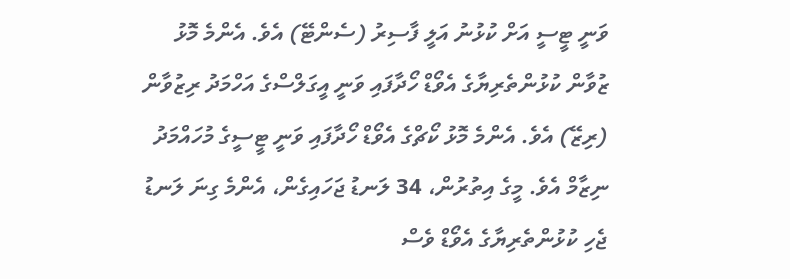ވަނީ ޓީސީ އަށް ކުޅުނު އަލީ ފާސިރު (ސެންޓޭ) އެވެ. އެންމެ މޮޅު ޒުވާން ކުޅުންތެރިޔާގެ އެވޯޑް ހޯދާފައި ވަނީ އީގަލްސްގެ އަހްމަދު ރިޒުވާން (ރިޒޭ) އެވެ. އެންމެ މޮޅު ކޯޗްގެ އެވޯޑް ހޯދާފައި ވަނީ ޓީސީގެ މުހައްމަދު ނިޒާމް އެވެ. މީގެ އިތުރުން، 34 ލަނޑު ޖަހައިގެން، އެންމެ ގިނަ ލަނޑު ޖެހި ކުޅުންތެރިޔާގެ އެވޯޑް ވެސް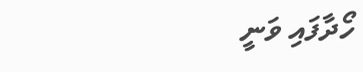ހޯދާފައި ވަނީ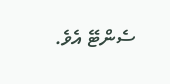ސެންޓޭ އެވެ.